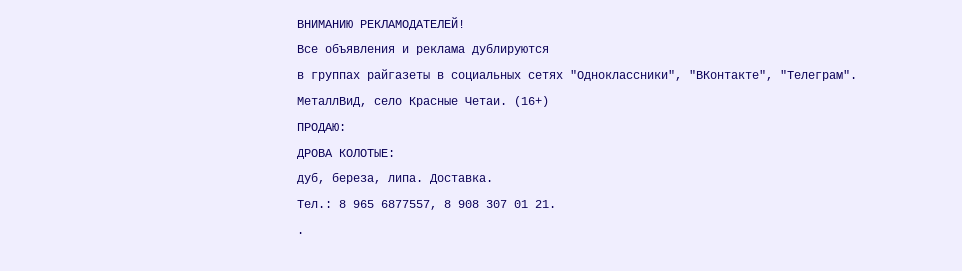ВНИМАНИЮ РЕКЛАМОДАТЕЛЕЙ!
Все объявления и реклама дублируются
в группах райгазеты в социальных сетях "Одноклассники", "ВКонтакте", "Телеграм".
МеталлВиД, село Красные Четаи. (16+)
ПРОДАЮ:
ДРОВА КОЛОТЫЕ:
дуб, береза, липа. Доставка.
Тел.: 8 965 6877557, 8 908 307 01 21.
.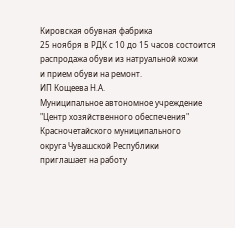Кировская обувная фабрика
25 ноября в РДК с 10 до 15 часов состоится
распродажа обуви из натруальной кожи
и прием обуви на ремонт.
ИП Кощеева Н.А.
Муниципальное автономное учреждение
"Центр хозяйственного обеспечения" Красночетайского муниципального
округа Чувашской Республики
приглашает на работу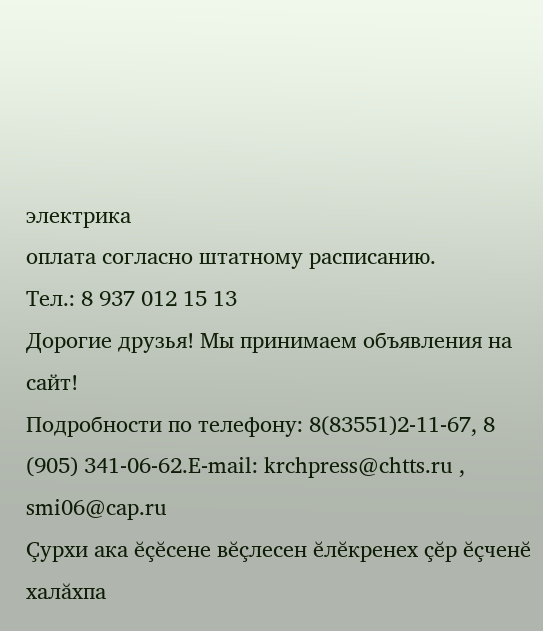электрика
оплата согласно штатному расписанию.
Тел.: 8 937 012 15 13
Дорогие друзья! Мы принимаем объявления на сайт!
Подробности по телефону: 8(83551)2-11-67, 8 (905) 341-06-62.E-mail: krchpress@chtts.ru , smi06@cap.ru
Çурхи ака ĕçĕсене вĕçлесен ĕлĕкренех çĕр ĕçченĕ халăхпа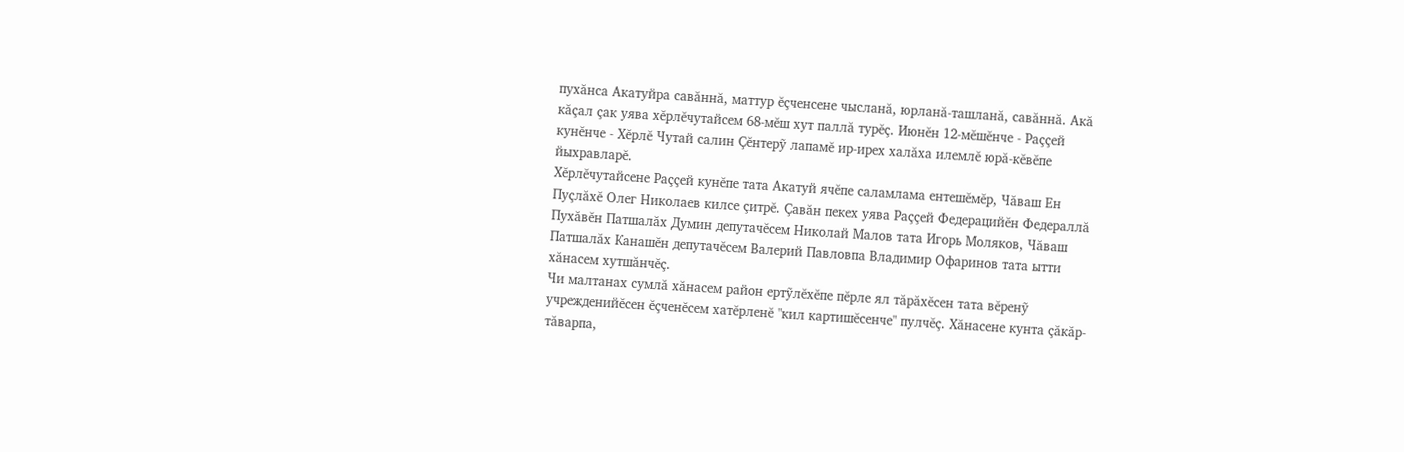пухăнса Акатуйра савăннă, маттур ĕçченсене чысланă, юрланă-ташланă, савăннă. Акă кăçал çак уява хĕрлĕчутайсем 68-мĕш хут паллă турĕç. Июнĕн 12-мĕшĕнче - Раççей кунĕнче - Хĕрлĕ Чутай салин Çĕнтерỹ лапамĕ ир-ирех халăха илемлĕ юрă-кĕвĕпе йыхравларĕ.
Хĕрлĕчутайсене Раççей кунĕпе тата Акатуй ячĕпе саламлама ентешĕмĕр, Чăваш Ен Пуçлăхĕ Олег Николаев килсе çитрĕ. Çавăн пекех уява Раççей Федерацийĕн Федераллă Пухăвĕн Патшалăх Думин депутачĕсем Николай Малов тата Игорь Моляков, Чăваш Патшалăх Канашĕн депутачĕсем Валерий Павловпа Владимир Офаринов тата ытти хăнасем хутшăнчĕç.
Чи малтанах сумлă хăнасем район ертỹлĕхĕпе пĕрле ял тăрăхĕсен тата вĕренỹ учрежденийĕсен ĕçченĕсем хатĕрленĕ "кил картишĕсенче" пулчĕç. Хăнасене кунта çăкăр-тăварпа,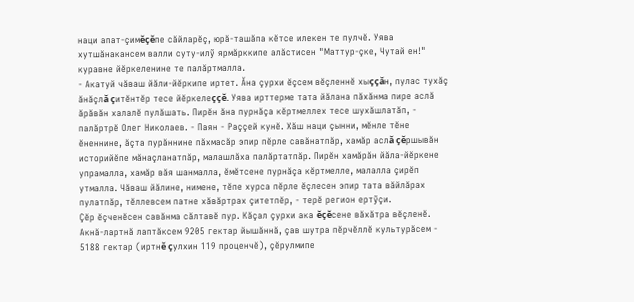наци апат-çимĕçĕпе сăйларĕç, юрă-ташăпа кĕтсе илекен те пулчĕ. Уява хутшăнакансем валли суту-илỹ ярмăрккипе алăстисен "Маттур-çке, Чутай ен!" куравне йĕркеленине те палăртмалла.
- Акатуй чăваш йăли-йĕркипе иртет. Ăна çурхи ĕçсем вĕçленнĕ хыççăн, пулас тухăç ăнăçлă çитĕнтĕр тесе йĕркелеççĕ. Уява ирттерме тата йăлана пăхăнма пире аслă ăрăвăн халалĕ пулăшать. Пирĕн ăна пурнăçа кĕртмеллех тесе шухăшлатăп, - палăртрĕ Олег Николаев. - Паян - Раççей кунĕ. Хăш наци çынни, мĕнле тĕне ĕненнине, ăçта пурăннине пăхмасăр эпир пĕрле савăнатпăр, хамăр аслă çĕршывăн историйĕпе мăнаçланатпăр, малашлăха палăртатпăр. Пирĕн хамăрăн йăла-йĕркене упрамалла, хамăр вăя шанмалла, ĕмĕтсене пурнăçа кĕртмелле, малалла çирĕп утмалла. Чăваш йăлине, нимене, тĕпе хурса пĕрле ĕçлесен эпир тата вăйлăрах пулатпăр, тĕллевсем патне хăвăртрах çитетпĕр, - терĕ регион ертỹçи.
Çĕр ĕçченĕсен савăнма сăлтавĕ пур. Кăçал çурхи ака ĕçĕсене вăхăтра вĕçленĕ. Акнă-лартнă лаптăксем 9205 гектар йышăннă, çав шутра пĕрчĕллĕ культурăсем - 5188 гектар (иртнĕ çулхин 119 проценчĕ), çĕрулмипе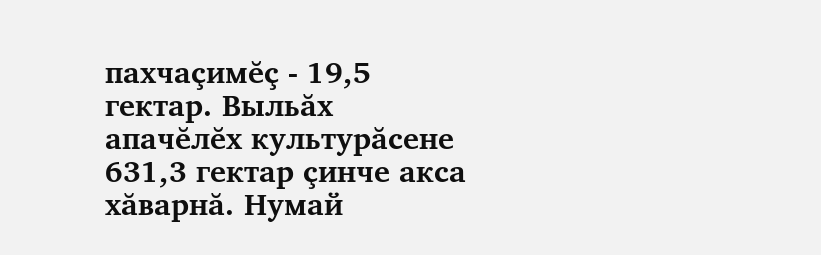пахчаçимĕç - 19,5 гектар. Выльăх апачĕлĕх культурăсене 631,3 гектар çинче акса хăварнă. Нумай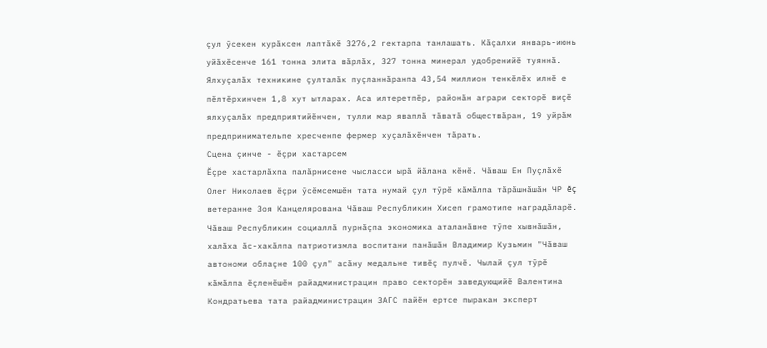çул ỹсекен курăксен лаптăкĕ 3276,2 гектарпа танлашать. Кăçалхи январь-июнь уйăхĕсенче 161 тонна элита вăрлăх, 327 тонна минерал удобренийĕ туяннă. Ялхуçалăх техникине çулталăк пуçланнăранпа 43,54 миллион тенкĕлĕх илнĕ е пĕлтĕрхинчен 1,8 хут ытларах. Аса илтеретпĕр, районăн аграри секторĕ виçĕ ялхуçалăх предприятийĕнчен, тулли мар яваплă тăватă обществăран, 19 уйрăм предпринимательпе хресченпе фермер хуçалăхĕнчен тăрать.
Сцена çинче - ĕçри хастарсем
Ĕçре хастарлăхпа палăрнисене чысласси ырă йăлана кĕнĕ. Чăваш Ен Пуçлăхĕ Олег Николаев ĕçри ỹсĕмсемшĕн тата нумай çул тỹрĕ кăмăлпа тăрăшнăшăн ЧР ĕç ветеранне Зоя Канцелярована Чăваш Республикин Хисеп грамотипе наградăларĕ. Чăваш Республикин социаллă пурнăçпа экономика аталанăвне тỹпе хывнăшăн, халăха ăс-хакăлпа патриотизмла воспитани панăшăн Владимир Кузьмин "Чăваш автономи облаçне 100 çул" асăну медальне тивĕç пулчĕ. Чылай çул тỹрĕ кăмăлпа ĕçленĕшĕн райадминистрацин право секторĕн заведующийĕ Валентина Кондратьева тата райадминистрацин ЗАГС пайĕн ертсе пыракан эксперт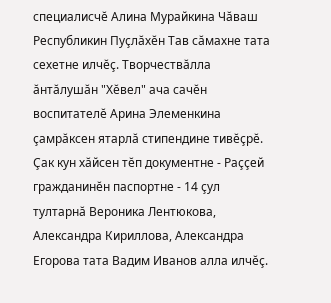специалисчĕ Алина Мурайкина Чăваш Республикин Пуçлăхĕн Тав сăмахне тата сехетне илчĕç. Творчествăлла ăнтăлушăн "Хĕвел" ача сачĕн воспитателĕ Арина Элеменкина çамрăксен ятарлă стипендине тивĕçрĕ. Çак кун хăйсен тĕп документне - Раççей гражданинĕн паспортне - 14 çул тултарнă Вероника Лентюкова, Александра Кириллова, Александра Егорова тата Вадим Иванов алла илчĕç.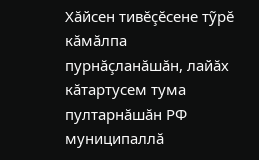Хăйсен тивĕçĕсене тỹрĕ кăмăлпа пурнăçланăшăн, лайăх кăтартусем тума пултарнăшăн РФ муниципаллă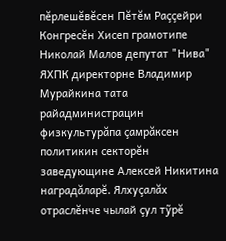пĕрлешĕвĕсен Пĕтĕм Раççейри Конгресĕн Хисеп грамотипе Николай Малов депутат "Нива" ЯХПК директорне Владимир Мурайкина тата райадминистрацин физкультурăпа çамрăксен политикин секторĕн заведующине Алексей Никитина наградăларĕ. Ялхуçалăх отраслĕнче чылай çул тỹрĕ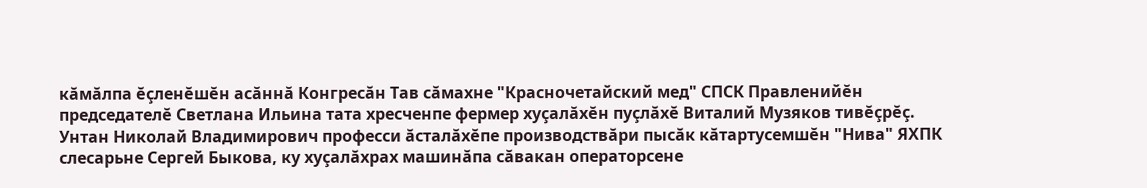кăмăлпа ĕçленĕшĕн асăннă Конгресăн Тав сăмахне "Красночетайский мед" СПСК Правленийĕн председателĕ Светлана Ильина тата хресченпе фермер хуçалăхĕн пуçлăхĕ Виталий Музяков тивĕçрĕç. Унтан Николай Владимирович професси ăсталăхĕпе производствăри пысăк кăтартусемшĕн "Нива" ЯХПК слесарьне Сергей Быкова, ку хуçалăхрах машинăпа сăвакан операторсене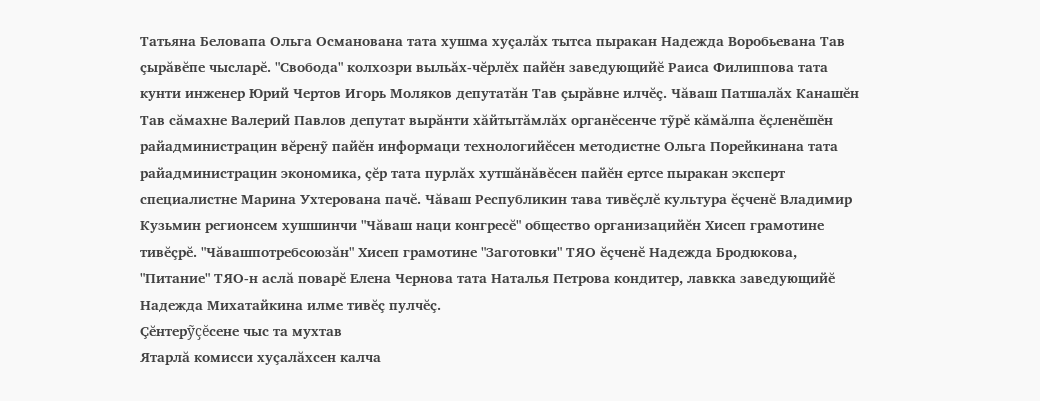Татьяна Беловапа Ольга Османована тата хушма хуçалăх тытса пыракан Надежда Воробьевана Тав çырăвĕпе чысларĕ. "Свобода" колхозри выльăх-чĕрлĕх пайĕн заведующийĕ Раиса Филиппова тата кунти инженер Юрий Чертов Игорь Моляков депутатăн Тав çырăвне илчĕç. Чăваш Патшалăх Канашĕн Тав сăмахне Валерий Павлов депутат вырăнти хăйтытăмлăх органĕсенче тỹрĕ кăмăлпа ĕçленĕшĕн райадминистрацин вĕренỹ пайĕн информаци технологийĕсен методистне Ольга Порейкинана тата райадминистрацин экономика, çĕр тата пурлăх хутшăнăвĕсен пайĕн ертсе пыракан эксперт специалистне Марина Ухтерована пачĕ. Чăваш Республикин тава тивĕçлĕ культура ĕçченĕ Владимир Кузьмин регионсем хушшинчи "Чăваш наци конгресĕ" общество организацийĕн Хисеп грамотине тивĕçрĕ. "Чăвашпотребсоюзăн" Хисеп грамотине "Заготовки" ТЯО ĕçченĕ Надежда Бродюкова, "Питание" ТЯО-н аслă поварĕ Елена Чернова тата Наталья Петрова кондитер, лавкка заведующийĕ Надежда Михатайкина илме тивĕç пулчĕç.
Çĕнтерỹçĕсене чыс та мухтав
Ятарлă комисси хуçалăхсен калча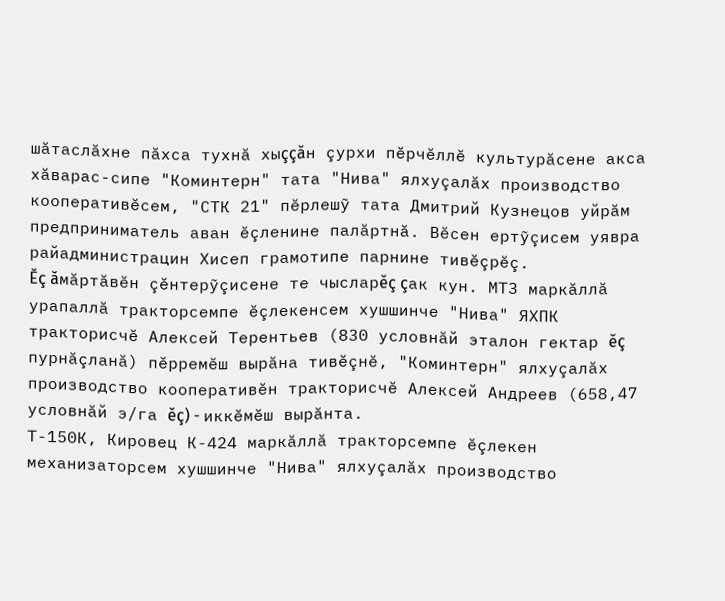шăтаслăхне пăхса тухнă хыççăн çурхи пĕрчĕллĕ культурăсене акса хăварас-сипе "Коминтерн" тата "Нива" ялхуçалăх производство кооперативĕсем, "СТК 21" пĕрлешỹ тата Дмитрий Кузнецов уйрăм предприниматель аван ĕçленине палăртнă. Вĕсен ертỹçисем уявра райадминистрацин Хисеп грамотипе парнине тивĕçрĕç.
Ĕç ăмăртăвĕн çĕнтерỹçисене те чысларĕç çак кун. МТЗ маркăллă урапаллă тракторсемпе ĕçлекенсем хушшинче "Нива" ЯХПК тракторисчĕ Алексей Терентьев (830 условнăй эталон гектар ĕç пурнăçланă) пĕрремĕш вырăна тивĕçнĕ, "Коминтерн" ялхуçалăх производство кооперативĕн тракторисчĕ Алексей Андреев (658,47 условнăй э/га ĕç) - иккĕмĕш вырăнта.
Т-150К, Кировец К-424 маркăллă тракторсемпе ĕçлекен механизаторсем хушшинче "Нива" ялхуçалăх производство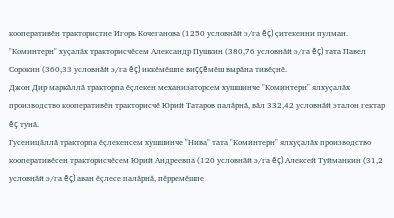кооперативĕн трактористне Игорь Кочеганова (1250 условнăй э/га ĕç) çитекенни пулман. "Коминтерн" хуçалăх тракторисчĕсем Александр Пушкин (380,76 условнăй э/га ĕç) тата Павел Сорокин (360,33 условнăй э/га ĕç) иккĕмĕшпе виççĕмĕш вырăна тивĕçнĕ.
Джон Дир маркăллă тракторпа ĕçлекен механизаторсем хушшинче "Коминтерн" ялхуçалăх производство кооперативĕн тракторисчĕ Юрий Татаров палăрнă, вăл 332,42 условнăй эталон гектар ĕç тунă.
Гусеницăллă тракторпа ĕçлекенсем хушшинче "Нива" тата "Коминтерн" ялхуçалăх производство кооперативĕсен тракторисчĕсем Юрий Андреевпа (120 условнăй э/га ĕç) Алексей Туйманкин (31,2 условнăй э/га ĕç) аван ĕçлесе палăрнă, пĕрремĕшпе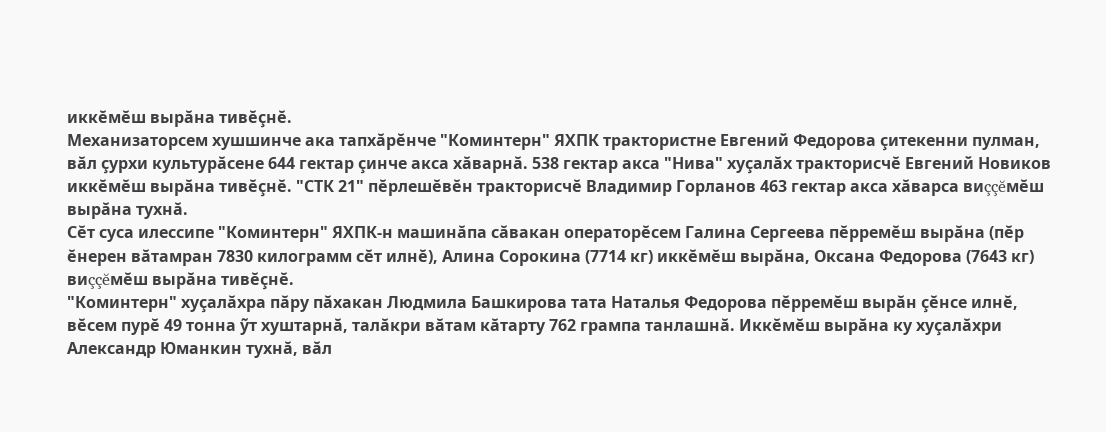иккĕмĕш вырăна тивĕçнĕ.
Механизаторсем хушшинче ака тапхăрĕнче "Коминтерн" ЯХПК трактористне Евгений Федорова çитекенни пулман, вăл çурхи культурăсене 644 гектар çинче акса хăварнă. 538 гектар акса "Нива" хуçалăх тракторисчĕ Евгений Новиков иккĕмĕш вырăна тивĕçнĕ. "СТК 21" пĕрлешĕвĕн тракторисчĕ Владимир Горланов 463 гектар акса хăварса виççĕмĕш вырăна тухнă.
Сĕт суса илессипе "Коминтерн" ЯХПК-н машинăпа сăвакан операторĕсем Галина Сергеева пĕрремĕш вырăна (пĕр ĕнерен вăтамран 7830 килограмм сĕт илнĕ), Алина Сорокина (7714 кг) иккĕмĕш вырăна, Оксана Федорова (7643 кг) виççĕмĕш вырăна тивĕçнĕ.
"Коминтерн" хуçалăхра пăру пăхакан Людмила Башкирова тата Наталья Федорова пĕрремĕш вырăн çĕнсе илнĕ, вĕсем пурĕ 49 тонна ỹт хуштарнă, талăкри вăтам кăтарту 762 грампа танлашнă. Иккĕмĕш вырăна ку хуçалăхри Александр Юманкин тухнă, вăл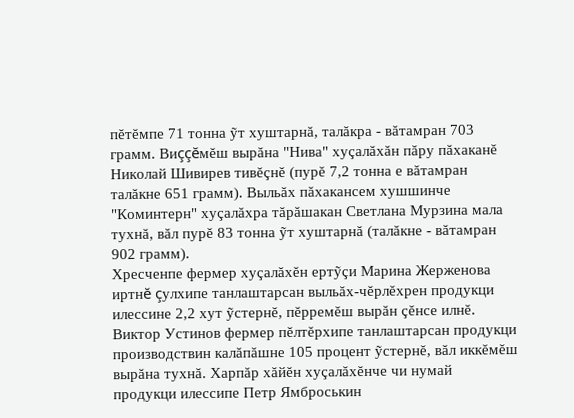пĕтĕмпе 71 тонна ỹт хуштарнă, талăкра - вăтамран 703 грамм. Виççĕмĕш вырăна "Нива" хуçалăхăн пăру пăхаканĕ Николай Шивирев тивĕçнĕ (пурĕ 7,2 тонна е вăтамран талăкне 651 грамм). Выльăх пăхакансем хушшинче "Коминтерн" хуçалăхра тăрăшакан Светлана Мурзина мала тухнă, вăл пурĕ 83 тонна ỹт хуштарнă (талăкне - вăтамран 902 грамм).
Хресченпе фермер хуçалăхĕн ертỹçи Марина Жерженова иртнĕ çулхипе танлаштарсан выльăх-чĕрлĕхрен продукци илессине 2,2 хут ỹстернĕ, пĕрремĕш вырăн çĕнсе илнĕ. Виктор Устинов фермер пĕлтĕрхипе танлаштарсан продукци производствин калăпăшне 105 процент ỹстернĕ, вăл иккĕмĕш вырăна тухнă. Харпăр хăйĕн хуçалăхĕнче чи нумай продукци илессипе Петр Ямброськин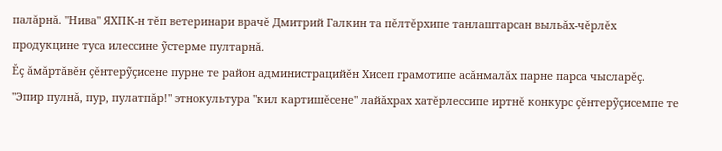палăрнă. "Нива" ЯХПК-н тĕп ветеринари врачĕ Дмитрий Галкин та пĕлтĕрхипе танлаштарсан выльăх-чĕрлĕх продукцине туса илессине ỹстерме пултарнă.
Ĕç ăмăртăвĕн çĕнтерỹçисене пурне те район администрацийĕн Хисеп грамотипе асăнмалăх парне парса чысларĕç.
"Эпир пулнă, пур, пулатпăр!" этнокультура "кил картишĕсене" лайăхрах хатĕрлессипе иртнĕ конкурс çĕнтерỹçисемпе те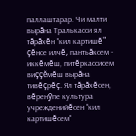паллаштарар. Чи малти вырăна Тралькасси ял тăрăхĕн "кил картишĕ" çĕнсе илчĕ, пантьăксем - иккĕмĕш, питĕркассисем виççĕмĕш вырăна тивĕçрĕç. Ял тăрăхĕсен, вĕренỹпе культура учрежденийĕсен "кил картишĕсем"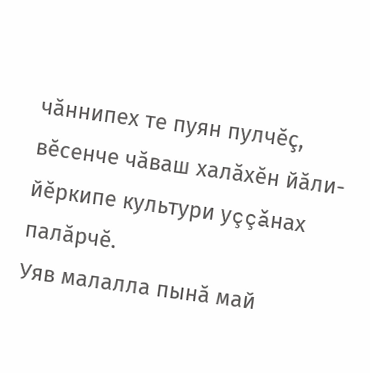чăннипех те пуян пулчĕç, вĕсенче чăваш халăхĕн йăли-йĕркипе культури уççăнах палăрчĕ.
Уяв малалла пынă май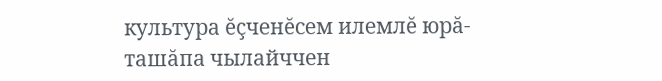культура ĕçченĕсем илемлĕ юрă-ташăпа чылайччен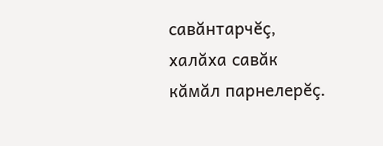савăнтарчĕç, халăха савăк кăмăл парнелерĕç.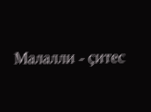Малалли - çитес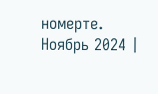номерте.
Ноябрь 2024 |